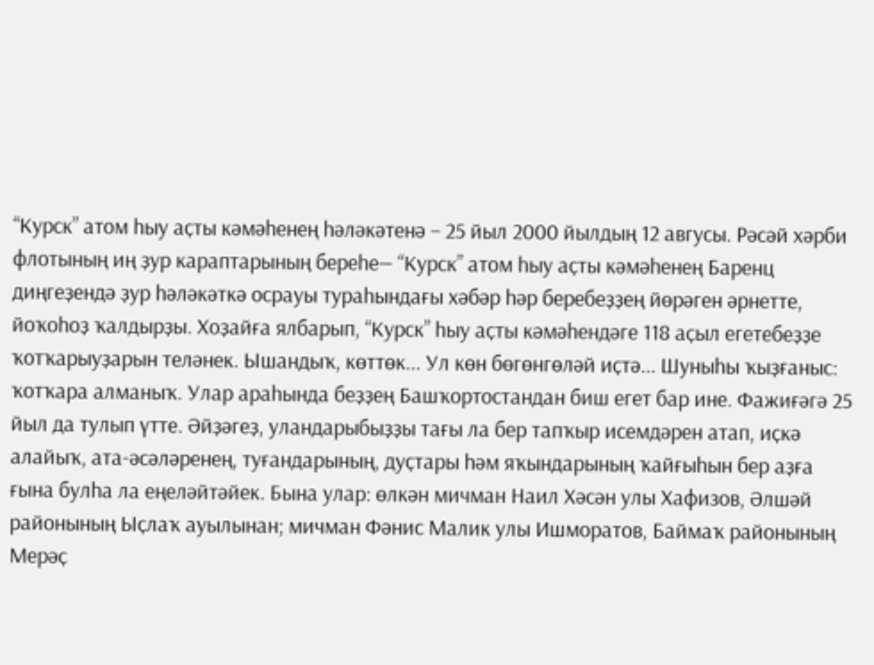“Курск” атом һыу аҫты кәмәһенең һәләкәтенә – 25 йыл 2000 йылдың 12 авгусы. Рәсәй хәрби флотының иң ҙур караптарының береһе— “Курск” атом һыу аҫты кәмәһенең Баренц диңгеҙендә ҙур һәләкәткә осрауы тураһындағы хәбәр һәр беребеҙҙең йөрәген әрнетте, йоҡоһоҙ ҡалдырҙы. Хоҙайға ялбарып, “Курск” һыу аҫты кәмәһендәге 118 аҫыл егетебеҙҙе ҡотҡарыуҙарын теләнек. Ышандыҡ, көттөк... Ул көн бөгөнгөләй иҫтә... Шуныһы ҡыҙғаныс: ҡотҡара алманыҡ. Улар араһында беҙҙең Башҡортостандан биш егет бар ине. Фажиғәгә 25 йыл да тулып үтте. Әйҙәгеҙ, уландарыбыҙҙы тағы ла бер тапҡыр исемдәрен атап, иҫкә алайыҡ, ата-әсәләренең, туғандарының, дуҫтары һәм яҡындарының ҡайғыһын бер аҙға ғына булһа ла еңеләйтәйек. Бына улар: өлкән мичман Наил Хәсән улы Хафизов, Әлшәй районының Ыҫлаҡ ауылынан; мичман Фәнис Малик улы Ишморатов, Баймаҡ районының Мерәҫ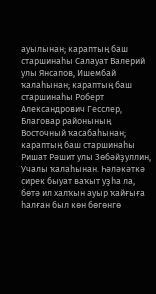ауылынан; караптың баш старшинаһы Салауат Валерий улы Янсапов, Ишембай ҡалаһынан; караптың баш старшинаһы Роберт Александрович Гесслер, Благовар районының Восточный ҡасабаһынан; караптың баш старшинаһы Ришат Рәшит улы Зөбәйҙуллин, Учалы ҡалаһынан. Һәләкәткә сирек быуат ваҡыт уҙһа ла, бөтә ил халҡын ауыр ҡайғыға һалған был көн бөгөнгө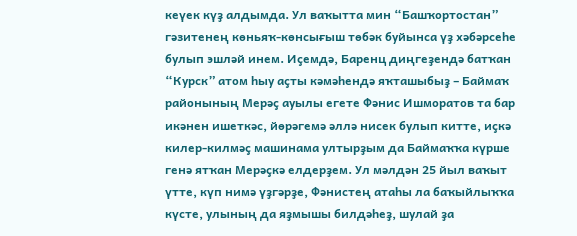кеүек күҙ алдымда. Ул ваҡытта мин “Башҡортостан” гәзитенең көньяҡ-көнсығыш төбәк буйынса үҙ хәбәрсеһе булып эшләй инем. Иҫемдә, Баренц диңгеҙендә батҡан “Курск” атом һыу аҫты кәмәһендә яҡташыбыҙ – Баймаҡ районының Мерәҫ ауылы егете Фәнис Ишморатов та бар икәнен ишеткәс, йөрәгемә әллә нисек булып китте, иҫкә килер-килмәҫ машинама ултырҙым да Баймаҡҡа күрше генә ятҡан Мерәҫкә елдерҙем. Ул мәлдән 25 йыл ваҡыт үтте, күп нимә үҙгәрҙе, Фәнистең атаһы ла баҡыйлыҡҡа күсте, улының да яҙмышы билдәһеҙ, шулай ҙа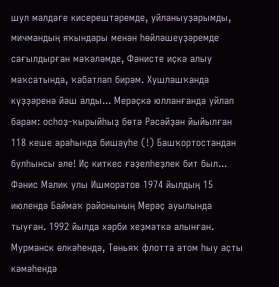шул мәлдәге кисерештәремде, уйланыуҙарымды, мичмандың яҡындары менән һөйләшеүҙәремде сағылдырған мәҡәләмде, Фәнисте иҫкә алыу маҡсатында, ҡабатлап бирәм. Хушлашҡанда күҙҙәренә йәш алды... Мерәҫкә юлланғанда уйлап барам: осһоҙ-ҡырыйһыҙ бөтә Рәсәйҙән йыйылған 118 кеше араһында бишәүһе (!) Башҡортостандан булһынсы әле! Иҫ киткес ғәҙелһеҙлек бит был... Фәнис Малик улы Ишморатов 1974 йылдың 15 июлендә Баймаҡ районының Мерәҫ ауылында тыуған. 1992 йылда хәрби хеҙмәткә алынған. Мурманск өлкәһендә, Төньяҡ флотта атом һыу аҫты кәмәһендә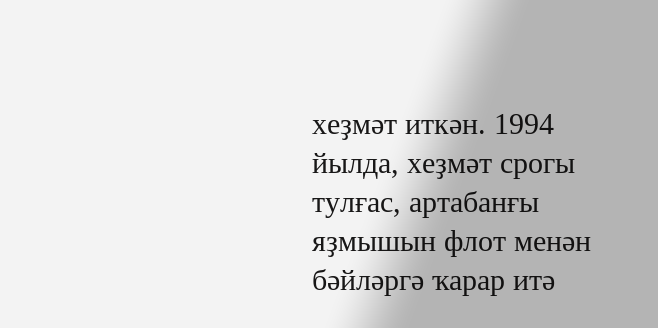хеҙмәт иткән. 1994 йылда, хеҙмәт срогы тулғас, артабанғы яҙмышын флот менән бәйләргә ҡарар итә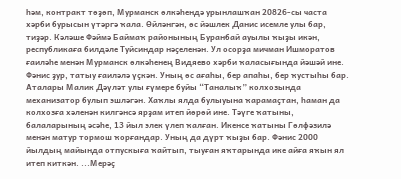һәм, контракт төҙөп, Мурманск өлкәһендә урынлашҡан 20826-сы часта хәрби бурысын үтәргә ҡала. Өйләнгән, өс йәшлек Данис исемле улы бар, тиҙәр. Кәләше Фәймә Баймаҡ районының Буранбай ауылы ҡыҙы икән, республикаға билдәле Туйсиндар нәҫеленән. Ул осорҙа мичман Ишморатов ғаиләһе менән Мурманск өлкәһенең Видяево хәрби ҡаласығында йәшәй ине. Фәнис ҙур, татыу ғаиләлә үҫкән. Уның өс ағаһы, бер апаһы, бер ҡустыһы бар. Аталары Малик Дәүләт улы ғүмере буйы “Таналыҡ” колхозында механизатор булып эшләгән. Хаҡлы ялда булыуына ҡарамаҫтан, һаман да колхозға хәленән килгәнсә ярҙам итеп йөрөй ине. Тәүге ҡатыны, балаларының әсәһе, 13 йыл элек үлеп ҡалған. Икенсе ҡатыны Гөлфәзилә менән матур тормош ҡорғандар. Уның да дүрт ҡыҙы бар. Фәнис 2000 йылдың майында отпускыға ҡайтып, тыуған яҡтарында ике айға яҡын ял итеп киткән. ...Мерәҫ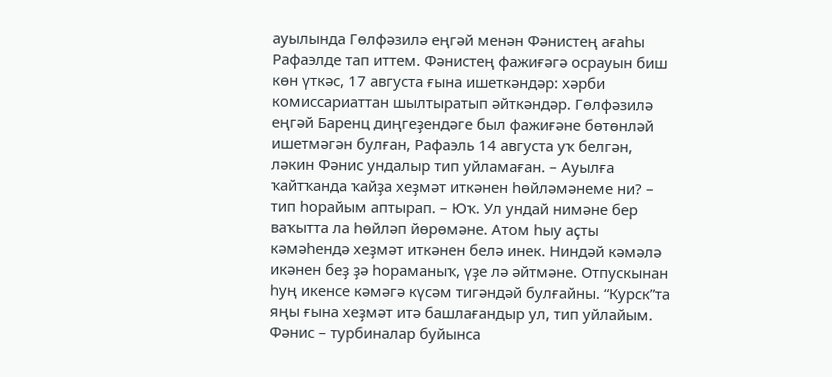ауылында Гөлфәзилә еңгәй менән Фәнистең ағаһы Рафаэлде тап иттем. Фәнистең фажиғәгә осрауын биш көн үткәс, 17 августа ғына ишеткәндәр: хәрби комиссариаттан шылтыратып әйткәндәр. Гөлфәзилә еңгәй Баренц диңгеҙендәге был фажиғәне бөтөнләй ишетмәгән булған, Рафаэль 14 августа уҡ белгән, ләкин Фәнис ундалыр тип уйламаған. – Ауылға ҡайтҡанда ҡайҙа хеҙмәт иткәнен һөйләмәнеме ни? – тип һорайым аптырап. – Юҡ. Ул ундай нимәне бер ваҡытта ла һөйләп йөрөмәне. Атом һыу аҫты кәмәһендә хеҙмәт иткәнен белә инек. Ниндәй кәмәлә икәнен беҙ ҙә һораманыҡ, үҙе лә әйтмәне. Отпускынан һуң икенсе кәмәгә күсәм тигәндәй булғайны. “Курск”та яңы ғына хеҙмәт итә башлағандыр ул, тип уйлайым. Фәнис – турбиналар буйынса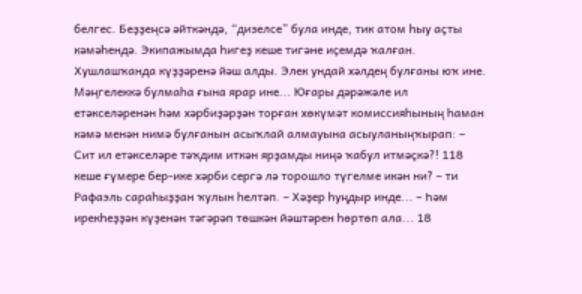белгес. Беҙҙеңсә әйткәндә, “дизелсе” була инде, тик атом һыу аҫты кәмәһендә. Экипажымда һигеҙ кеше тигәне иҫемдә ҡалған. Хушлашҡанда күҙҙәренә йәш алды. Элек ундай хәлдең булғаны юҡ ине. Мәңгелеккә булмаһа ғына ярар ине... Юғары дәрәжәле ил етәкселәренән һәм хәрбиҙәрҙән торған хөкүмәт комиссияһының һаман кәмә менән нимә булғанын асыҡлай алмауына асыуланыңҡырап: – Сит ил етәкселәре тәҡдим иткән ярҙамды ниңә ҡабул итмәҫкә?! 118 кеше ғүмере бер-ике хәрби сергә лә торошло түгелме икән ни? – ти Рафаэль сараһыҙҙан ҡулын һелтәп. – Хәҙер һуңдыр инде... – Һәм ирекһеҙҙән күҙенән тәгәрәп төшкән йәштәрен һөртөп ала... 18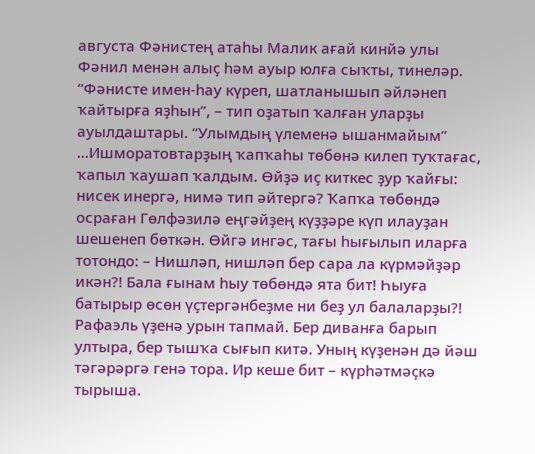августа Фәнистең атаһы Малик ағай кинйә улы Фәнил менән алыҫ һәм ауыр юлға сыҡты, тинеләр. “Фәнисте имен-һау күреп, шатланышып әйләнеп ҡайтырға яҙһын”, – тип оҙатып ҡалған уларҙы ауылдаштары. “Улымдың үлеменә ышанмайым” ...Ишморатовтарҙың ҡапҡаһы төбөнә килеп туҡтағас, ҡапыл ҡаушап ҡалдым. Өйҙә иҫ киткес ҙур ҡайғы: нисек инергә, нимә тип әйтергә? Ҡапҡа төбөндә осраған Гөлфәзилә еңгәйҙең күҙҙәре күп илауҙан шешенеп бөткән. Өйгә ингәс, тағы һығылып иларға тотондо: – Нишләп, нишләп бер сара ла күрмәйҙәр икән?! Бала ғынам һыу төбөндә ята бит! Һыуға батырыр өсөн үҫтергәнбеҙме ни беҙ ул балаларҙы?! Рафаэль үҙенә урын тапмай. Бер диванға барып ултыра, бер тышҡа сығып китә. Уның күҙенән дә йәш тәгәрәргә генә тора. Ир кеше бит – күрһәтмәҫкә тырыша.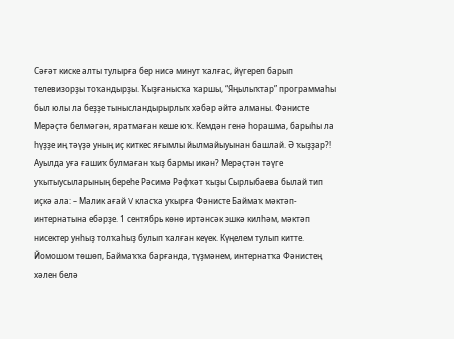Сәғәт киске алты тулырға бер нисә минут ҡалғас, йүгереп барып телевизорҙы тоҡандырҙы. Ҡыҙғанысҡа ҡаршы, “Яңылыҡтар” программаһы был юлы ла беҙҙе тынысландырырлыҡ хәбәр әйтә алманы. Фәнисте Мерәҫтә белмәгән, яратмаған кеше юҡ. Кемдән генә һорашма, барыһы ла һүҙҙе иң тәүҙә уның иҫ киткес яғымлы йылмайыуынан башлай. Ә ҡыҙҙар?! Ауылда уға ғашиҡ булмаған ҡыҙ бармы икән? Мерәҫтән тәүге уҡытыусыларының береһе Рәсимә Рәфҡәт ҡыҙы Сырлыбаева былай тип иҫкә ала: – Малик ағай V класҡа уҡырға Фәнисте Баймаҡ мәктәп-интернатына ебәрҙе. 1 сентябрь көнө иртәнсәк эшкә килһәм, мәктәп нисектер унһыҙ толҡаһыҙ булып ҡалған кеүек. Күңелем тулып китте. Йомошом төшөп, Баймаҡҡа барғанда, түҙмәнем, интернатҡа Фәнистең хәлен белә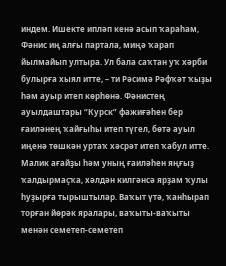индем. Ишекте ипләп кенә асып ҡараһам, Фәнис иң алғы партала, миңә ҡарап йылмайып ултыра. Ул бала саҡтан уҡ хәрби булырға хыял итте, – ти Рәсимә Рәфҡәт ҡыҙы һәм ауыр итеп көрһөнә. Фәнистең ауылдаштары “Курск” фажиғәһен бер ғаиләнең ҡайғыһы итеп түгел, бөтә ауыл иңенә төшкән уртаҡ хәсрәт итеп ҡабул итте. Малик ағайҙы һәм уның ғаиләһен яңғыҙ ҡалдырмаҫҡа, хәлдән килгәнсә ярҙам ҡулы һуҙырға тырыштылар. Ваҡыт үтә, ҡанһырап торған йөрәк яралары, ваҡыты-ваҡыты менән семетеп-семетеп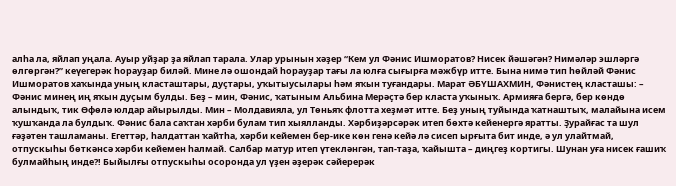алһа ла, яйлап уңала. Ауыр уйҙар ҙа яйлап тарала. Улар урынын хәҙер “Кем ул Фәнис Ишморатов? Нисек йәшәгән? Нимәләр эшләргә өлгөргән?” кеүегерәк һорауҙар биләй. Мине лә ошондай һорауҙар тағы ла юлға сығырға мәжбүр итте. Бына нимә тип һөйләй Фәнис Ишморатов хаҡында уның класташтары, дуҫтары, уҡытыусылары һәм яҡын туғандары. Марат ӘБҮШАХМИН, Фәнистең класташы: – Фәнис минең иң яҡын дуҫым булды. Беҙ – мин, Фәнис, ҡатыным Альбина Мерәҫтә бер класта уҡыныҡ. Армияға бергә, бер көндө алындыҡ, тик Өфөлә юлдар айырылды. Мин – Молдавияла, ул Төньяҡ флотта хеҙмәт итте. Беҙ уның туйында ҡатнаштыҡ, малайына исем ҡушҡанда ла булдыҡ. Фәнис бала саҡтан хәрби булам тип хыялланды. Хәрбиҙәрсәрәк итеп бөхтә кейенергә яратты. Ҙурайғас та шул ғәҙәтен ташламаны. Егеттәр, һалдаттан ҡайтһа, хәрби кейемен бер-ике көн генә кейә лә сисеп ырғыта бит инде, ә ул улайтмай, отпускыһы бөткәнсә хәрби кейемен һалмай. Салбар матур итеп үтекләнгән, тап-таҙа, ҡайышта – диңгеҙ кортигы. Шунан уға нисек ғашиҡ булмайһың инде?! Быйылғы отпускыһы осоронда ул үҙен әҙерәк сәйерерәк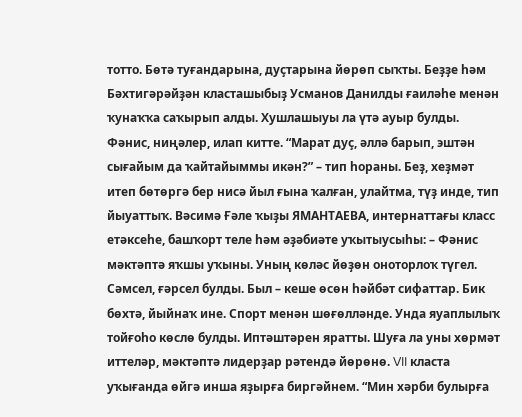тотто. Бөтә туғандарына, дуҫтарына йөрөп сыҡты. Беҙҙе һәм Бәхтигәрәйҙән класташыбыҙ Усманов Данилды ғаиләһе менән ҡунаҡҡа саҡырып алды. Хушлашыуы ла үтә ауыр булды. Фәнис, ниңәлер, илап китте. “Марат дуҫ, әллә барып, эштән сығайым да ҡайтайыммы икән?” – тип һораны. Беҙ, хеҙмәт итеп бөтөргә бер нисә йыл ғына ҡалған, улайтма, түҙ инде, тип йыуаттыҡ. Вәсимә Ғәле ҡыҙы ЯМАНТАЕВА, интернаттағы класс етәксеһе, башҡорт теле һәм әҙәбиәте уҡытыусыһы: – Фәнис мәктәптә яҡшы уҡыны. Уның көләс йөҙөн оноторлоҡ түгел. Сәмсел, ғәрсел булды. Был – кеше өсөн һәйбәт сифаттар. Бик бөхтә, йыйнаҡ ине. Спорт менән шөғөлләнде. Унда яуаплылыҡ тойғоһо көслө булды. Иптәштәрен яратты. Шуға ла уны хөрмәт иттеләр, мәктәптә лидерҙар рәтендә йөрөнө. VII класта уҡығанда өйгә инша яҙырға биргәйнем. “Мин хәрби булырға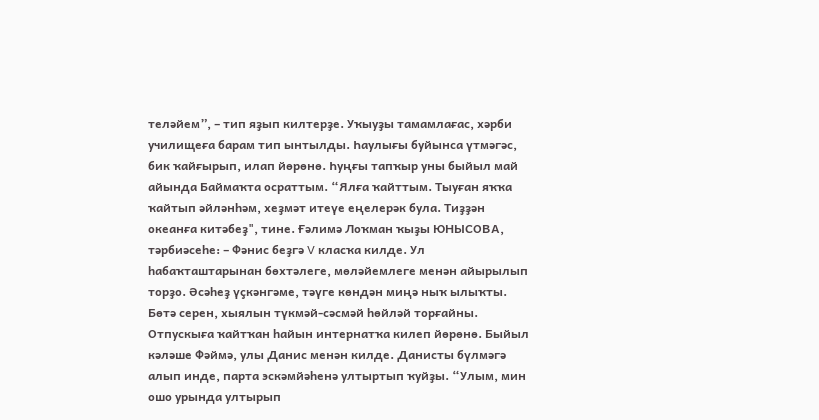теләйем”, – тип яҙып килтерҙе. Уҡыуҙы тамамлағас, хәрби училищеға барам тип ынтылды. Һаулығы буйынса үтмәгәс, бик ҡайғырып, илап йөрөнө. Һуңғы тапҡыр уны быйыл май айында Баймаҡта осраттым. “Ялға ҡайттым. Тыуған яҡҡа ҡайтып әйләнһәм, хеҙмәт итеүе еңелерәк була. Тиҙҙән океанға китәбеҙ", тине. Ғәлимә Лоҡман ҡыҙы ЮНЫСОВА, тәрбиәсеһе: – Фәнис беҙгә V класҡа килде. Ул һабаҡташтарынан бөхтәлеге, мөләйемлеге менән айырылып торҙо. Әсәһеҙ үҫкәнгәме, тәүге көндән миңә ныҡ ылыҡты. Бөтә серен, хыялын түкмәй-сәсмәй һөйләй торғайны. Отпускыға ҡайтҡан һайын интернатҡа килеп йөрөнө. Быйыл кәләше Фәймә, улы Данис менән килде. Данисты бүлмәгә алып инде, парта эскәмйәһенә ултыртып ҡуйҙы. “Улым, мин ошо урында ултырып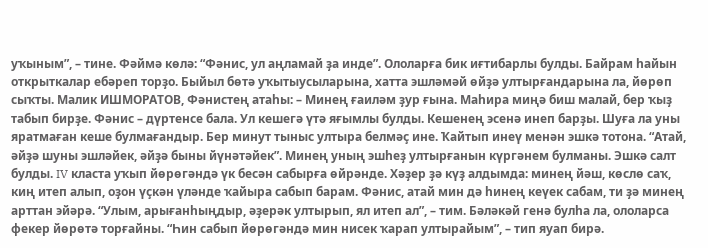уҡыным”, – тине. Фәймә көлә: “Фәнис, ул аңламай ҙа инде”. Ололарға бик иғтибарлы булды. Байрам һайын открыткалар ебәреп торҙо. Быйыл бөтә уҡытыусыларына, хатта эшләмәй өйҙә ултырғандарына ла, йөрөп сыҡты. Малик ИШМОРАТОВ, Фәнистең атаһы: – Минең ғаиләм ҙур ғына. Маһира миңә биш малай, бер ҡыҙ табып бирҙе. Фәнис – дүртенсе бала. Ул кешегә үтә яғымлы булды. Кешенең эсенә инеп барҙы. Шуға ла уны яратмаған кеше булмағандыр. Бер минут тыныс ултыра белмәҫ ине. Ҡайтып инеү менән эшкә тотона. “Атай, әйҙә шуны эшләйек, әйҙә быны йүнәтәйек”. Минең уның эшһеҙ ултырғанын күргәнем булманы. Эшкә салт булды. IV класта уҡып йөрөгәндә үк бесән сабырға өйрәнде. Хәҙер ҙә күҙ алдымда: минең йәш, көслө саҡ, киң итеп алып, оҙон үҫкән үләнде ҡайыра сабып барам. Фәнис, атай мин дә һинең кеүек сабам, ти ҙә минең арттан эйәрә. “Улым, арығанһыңдыр, әҙерәк ултырып, ял итеп ал”, – тим. Бәләкәй генә булһа ла, ололарса фекер йөрөтә торғайны. “Һин сабып йөрөгәндә мин нисек ҡарап ултырайым”, – тип яуап бирә.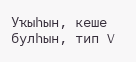Уҡыһын, кеше булһын, тип V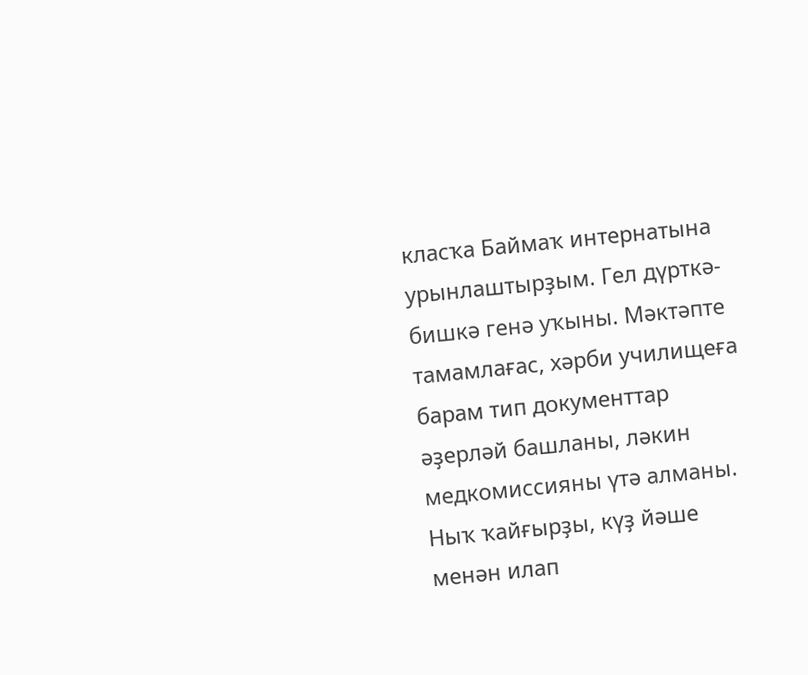класҡа Баймаҡ интернатына урынлаштырҙым. Гел дүрткә-бишкә генә уҡыны. Мәктәпте тамамлағас, хәрби училищеға барам тип документтар әҙерләй башланы, ләкин медкомиссияны үтә алманы. Ныҡ ҡайғырҙы, күҙ йәше менән илап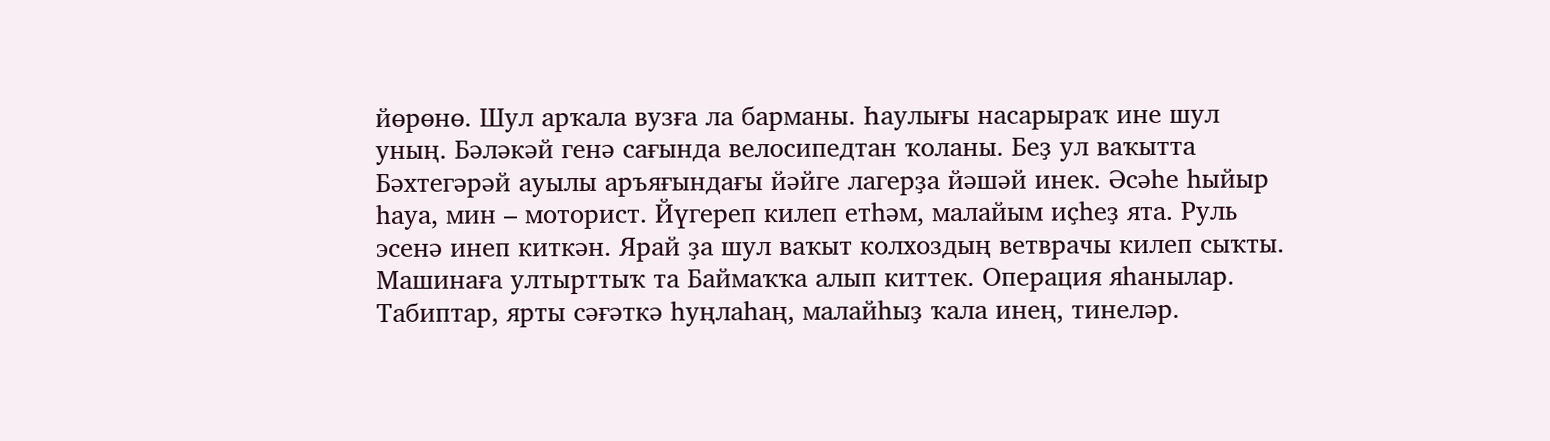йөрөнө. Шул арҡала вузға ла барманы. Һаулығы насарыраҡ ине шул уның. Бәләкәй генә сағында велосипедтан ҡоланы. Беҙ ул ваҡытта Бәхтегәрәй ауылы аръяғындағы йәйге лагерҙа йәшәй инек. Әсәһе һыйыр һауа, мин – моторист. Йүгереп килеп етһәм, малайым иҫһеҙ ята. Руль эсенә инеп киткән. Ярай ҙа шул ваҡыт колхоздың ветврачы килеп сыҡты. Машинаға ултырттыҡ та Баймаҡҡа алып киттек. Операция яһанылар. Табиптар, ярты сәғәткә һуңлаһаң, малайһыҙ ҡала инең, тинеләр.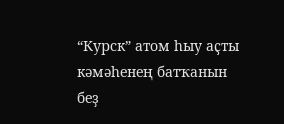“Курск” атом һыу аҫты кәмәһенең батҡанын беҙ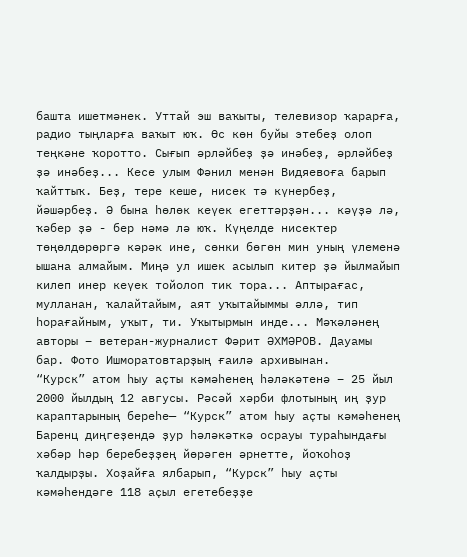башта ишетмәнек. Уттай эш ваҡыты, телевизор ҡарарға, радио тыңларға ваҡыт юҡ. Өс көн буйы этебеҙ олоп теңкәне ҡоротто. Сығып әрләйбеҙ ҙә инәбеҙ, әрләйбеҙ ҙә инәбеҙ... Кесе улым Фәнил менән Видяевоға барып ҡайттыҡ. Беҙ, тере кеше, нисек тә күнербеҙ, йәшәрбеҙ. Ә бына һөлөк кеүек егеттәрҙән... кәүҙә лә, ҡәбер ҙә - бер нәмә лә юҡ. Күңелде нисектер төңөлдөрөргә кәрәк ине, сөнки бөгөн мин уның үлеменә ышана алмайым. Миңә ул ишек асылып китер ҙә йылмайып килеп инер кеүек тойолоп тик тора... Аптырағас, мулланан, ҡалайтайым, аят уҡытайыммы әллә, тип һорағайным, уҡыт, ти. Уҡытырмын инде... Мәҡәләнең авторы – ветеран-журналист Фәрит ӘХМӘРОВ. Дауамы бар. Фото Ишморатовтарҙың ғаилә архивынан.
“Курск” атом һыу аҫты кәмәһенең һәләкәтенә – 25 йыл 2000 йылдың 12 авгусы. Рәсәй хәрби флотының иң ҙур караптарының береһе— “Курск” атом һыу аҫты кәмәһенең Баренц диңгеҙендә ҙур һәләкәткә осрауы тураһындағы хәбәр һәр беребеҙҙең йөрәген әрнетте, йоҡоһоҙ ҡалдырҙы. Хоҙайға ялбарып, “Курск” һыу аҫты кәмәһендәге 118 аҫыл егетебеҙҙе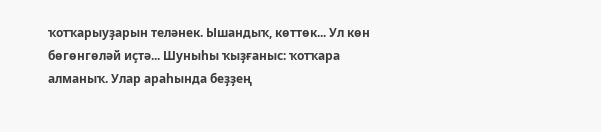ҡотҡарыуҙарын теләнек. Ышандыҡ, көттөк... Ул көн бөгөнгөләй иҫтә... Шуныһы ҡыҙғаныс: ҡотҡара алманыҡ. Улар араһында беҙҙең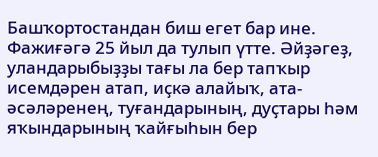Башҡортостандан биш егет бар ине. Фажиғәгә 25 йыл да тулып үтте. Әйҙәгеҙ, уландарыбыҙҙы тағы ла бер тапҡыр исемдәрен атап, иҫкә алайыҡ, ата-әсәләренең, туғандарының, дуҫтары һәм яҡындарының ҡайғыһын бер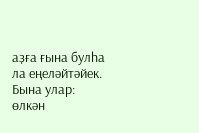аҙға ғына булһа ла еңеләйтәйек. Бына улар: өлкән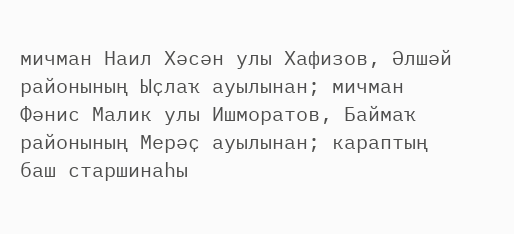мичман Наил Хәсән улы Хафизов, Әлшәй районының Ыҫлаҡ ауылынан; мичман Фәнис Малик улы Ишморатов, Баймаҡ районының Мерәҫ ауылынан; караптың баш старшинаһы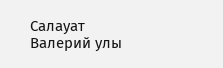Салауат Валерий улы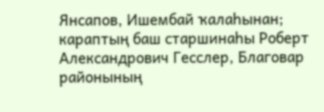Янсапов, Ишембай ҡалаһынан; караптың баш старшинаһы Роберт Александрович Гесслер, Благовар районының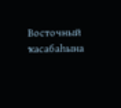Восточный ҡасабаһына